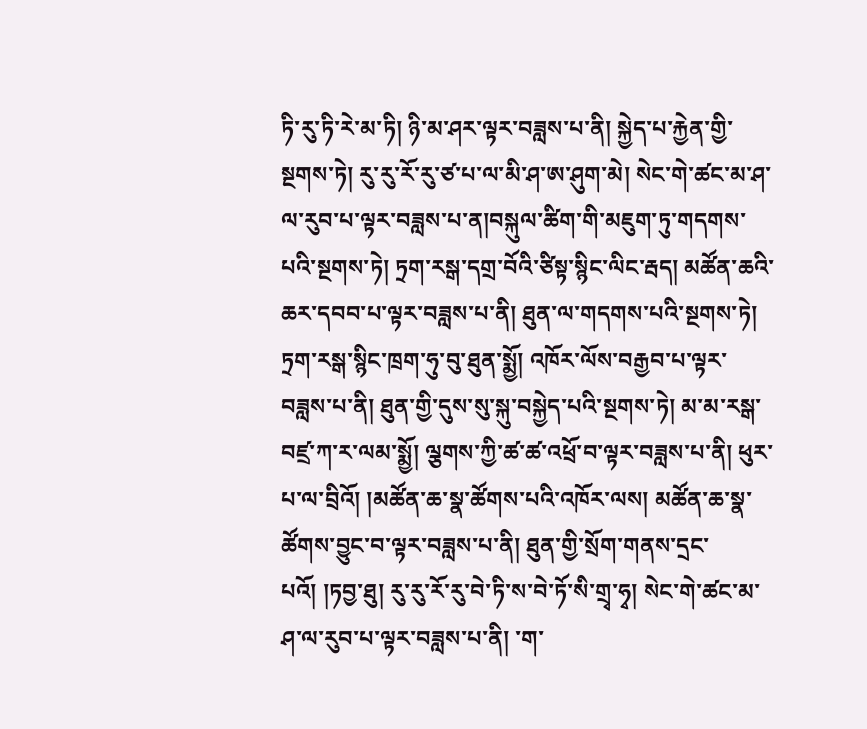ཏི་རུ་ཏི་རེ་མ་ཏི། ཉི་མ་ཤར་ལྟར་བཟླས་པ་ནི། སྐྱེད་པ་རྐྱེན་གྱི་སྔགས་ཏེ། རུ་རུ་རོ་རུ་ཙ་པ་ལ་མི་ཤ་ཨ་ཤུག་མེ། སེང་གེ་ཚང་མ་ཤ་ལ་རུབ་པ་ལྟར་བཟླས་པ་ན།བསྐུལ་ཚིག་གི་མཇུག་ཏུ་གདགས་པའི་སྔགས་ཏེ། ཏྲག་རསྒ་དགྲ་བོའི་ཙིསྟ་སྙིང་ལིང་རྦད། མཚོན་ཆའི་ཆར་དབབ་པ་ལྟར་བཟླས་པ་ནི། ཐུན་ལ་གདགས་པའི་སྔགས་ཏེ། ཏྲག་རསྒ་སྙིང་ཁྲག་ཧུ་བུ་ཐུན་སྨྱོ། འཁོར་ལོས་བརྒྱབ་པ་ལྟར་བཟླས་པ་ནི། ཐུན་གྱི་དུས་སུ་སྐུ་བསྐྱེད་པའི་སྔགས་ཏེ། མ་མ་རསྒ་བཛྲ་ཀ་ར་ལམ་སྨྱོ། ལྕགས་ཀྱི་ཚ་ཚ་འཕྲོ་བ་ལྟར་བཟླས་པ་ནི། ཕུར་པ་ལ་བྲིའོ། །མཚོན་ཆ་སྣ་ཚོགས་པའི་འཁོར་ལས། མཚོན་ཆ་སྣ་ཚོགས་བྱུང་བ་ལྟར་བཟླས་པ་ནི། ཐུན་གྱི་སྲོག་གནས་དྲང་པའོ། །ཏབྱ་ཐུ། རུ་རུ་རོ་རུ་བེ་ཏི་ས་བེ་ཏོ་སི་གྲྭ་ཧྭ། སེང་གེ་ཚང་མ་ཤ་ལ་རུབ་པ་ལྟར་བཟླས་པ་ནི། ་ག་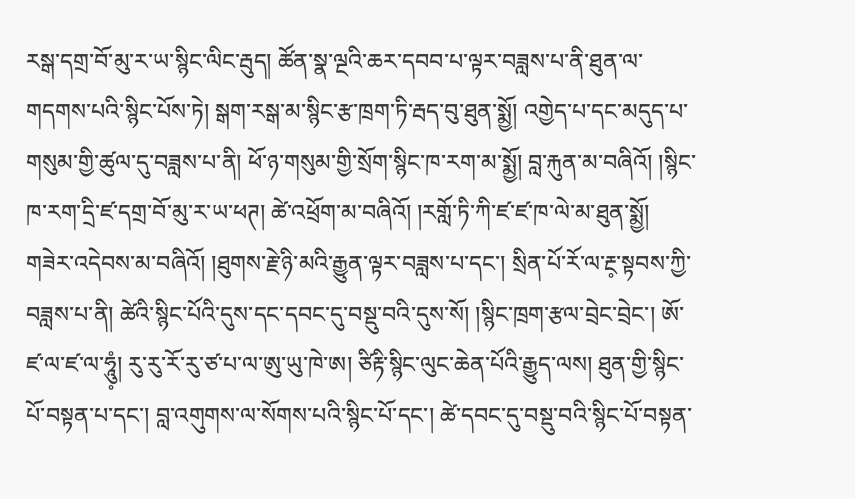རསྒ་དགྲ་བོ་མུ་ར་ཡ་སྙིང་ལིང་རྦུད། ཚོན་སྣ་ལྔའི་ཆར་དབབ་པ་ལྟར་བཟླས་པ་ནི་ཐུན་ལ་གདགས་པའི་སྙིང་པོས་ཏེ། སྒག་རསྒ་མ་སྙིང་རྩ་ཁྲག་ཏི་རྦད་བུ་ཐུན་སྨྱོ། འགྱེད་པ་དང་མདུད་པ་གསུམ་གྱི་ཚུལ་དུ་བཟླས་པ་ནི། ཕོ་ཉ་གསུམ་གྱི་སྲོག་སྙིང་ཁ་རག་མ་སྨྱོ། བླ་རྐུན་མ་བཞིའོ། །སྙིང་ཁ་རག་དྲི་ཛ་དགྲ་བོ་མུ་ར་ཡ་ཕཊ། ཚེ་འཕྲོག་མ་བཞིའོ། །རགློ་ཏི་ཀི་ཛ་ཛ་ཁ་ལེ་མ་ཐུན་སྨྱོ། གཟེར་འདེབས་མ་བཞིའོ། །ཐུགས་རྗེ་ཉི་མའི་རྒྱུན་ལྟར་བཟླས་པ་དང་། སྲིན་པོ་རོ་ལ་རྔ༷་སྟབས་ཀྱི་བཟླས་པ་ནི། ཚེའི་སྙིང་པོའི་དུས་དང་དབང་དུ་བསྡུ་བའི་དུས་སོ། །སྙིང་ཁྲག་རྩལ་བྲེང་བྲེང་། ཨོ་ཛ་ལ་ཛ་ལ་ཧཱུཾ༷། རུ་རུ་རོ་རུ་ཙ་པ་ལ་ཨུ་ཡུ་ཁེ་ཨ། ཙིརྟི་སྙིང་ལུང་ཆེན་པོའི་རྒྱུད་ལས། ཐུན་གྱི་སྙིང་པོ་བསྟན་པ་དང་། བླ་འགུགས་ལ་སོགས་པའི་སྙིང་པོ་དང་། ཚེ་དབང་དུ་བསྡུ་བའི་སྙིང་པོ་བསྟན་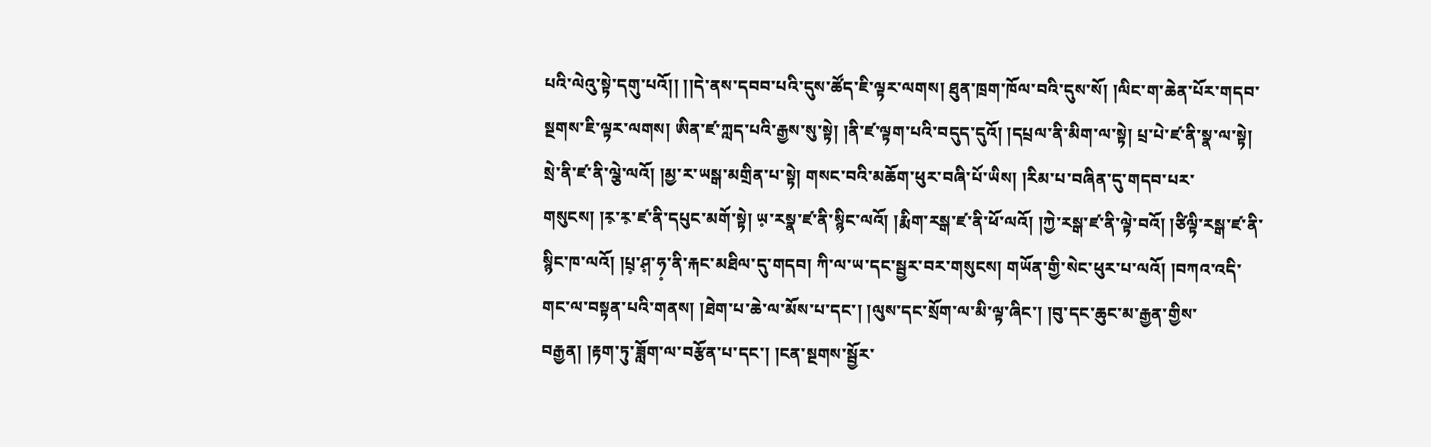པའི་ལེའུ་སྟེ་དགུ་པའོ།། །།དེ་ནས་དབབ་པའི་དུས་ཚོད་ཇི་ལྟར་ལགས། ཐུན་ཁྲག་ཁོལ་བའི་དུས་སོ། །ལིང་ག་ཆེན་པོར་གདབ་སྔགས་ཇི་ལྟར་ལགས། ཨིན་ཛ་ཀླད་པའི་རྒྱས་སུ་སྟེ། །ནི་ཛ་ལྟག་པའི་བདུད་དུའོ། །དཔྲལ་ནི་མིག་ལ་སྟེ། པྲ་པེ་ཛ་ནི་སྣ་ལ་སྟེ། སྲེ་ནི་ཛ་ནི་ལྕེ་ལའོ། །མྱ་ར་ཡསྒ་མགྲིན་པ་སྟེ། གསང་བའི་མཆོག་ཕུར་བཞི་པོ་ཡིས། །རིམ་པ་བཞིན་དུ་གདབ་པར་གསུངས། །ར༷་ར༷་ཛ་ནི་དཔུང་མགོ་སྟེ། ཡ༷་རསྣ་ཛ་ནི་སྙིང་ལའོ། །རྨིག་རསྒ་ཛ་ནི་ཕོ་ལའོ། །ཀྱེ་རསྒ་ཛ་ནི་ལྟེ་བའོ། །ཙིལྟི་རསྒ་ཛ་ནི་སྙིང་ཁ་ལའོ། །པྲ༷་ཤ༷་ཧ༷་ནི་རྐང་མཐིལ་དུ་གདབ། ཀི་ལ་ཡ་དང་སྦྱར་བར་གསུངས། གཡོན་གྱི་སེང་ཕུར་པ་ལའོ། །བཀའ་འདི་གང་ལ་བསྟན་པའི་གནས། །ཐེག་པ་ཆེ་ལ་མོས་པ་དང་། །ལུས་དང་སྲོག་ལ་མི་ལྟ་ཞིང་། །བུ་དང་ཆུང་མ་རྒྱན་གྱིས་བརྒྱན། །རྟག་ཏུ་ཟློག་ལ་བརྩོན་པ་དང་། །ངན་སྔགས་སྦྱོར་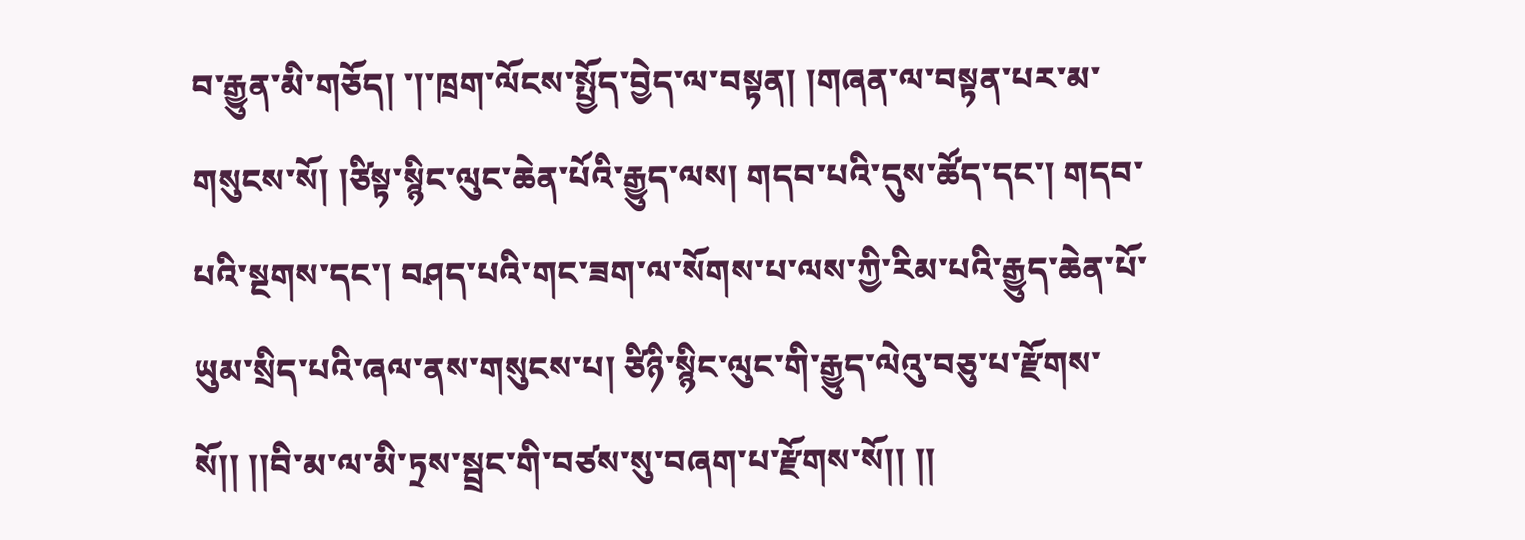བ་རྒྱུན་མི་གཅོད། ་།་ཁྲག་ལོངས་སྤྱོད་བྱེད་ལ་བསྟན། །གཞན་ལ་བསྟན་པར་མ་གསུངས་སོ། །ཙིསྟ་སྙིང་ལུང་ཆེན་པོའི་རྒྱུད་ལས། གདབ་པའི་དུས་ཚོད་དང་། གདབ་པའི་སྔགས་དང་། བཤད་པའི་གང་ཟག་ལ་སོགས་པ་ལས་ཀྱི་རིམ་པའི་རྒྱུད་ཆེན་པོ་ཡུམ་སྲིད་པའི་ཞལ་ནས་གསུངས་པ། ཙིཉི་སྙིང་ལུང་གི་རྒྱུད་ལེའུ་བཅུ་པ་རྫོགས་སོ།། །།བི་མ་ལ་མི་ཏྲས་སྦྲང་གི་བཙས་སུ་བཞག་པ་རྫོགས་སོ།། །།